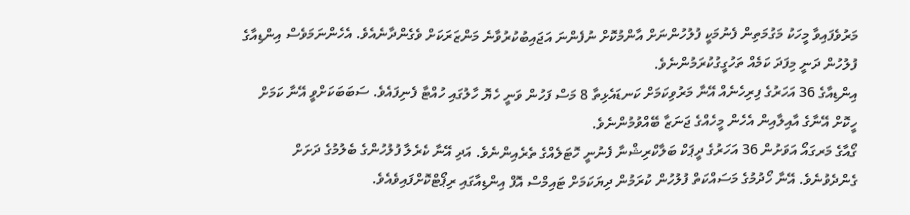މަރުވެފައިވާ މީހަކު މަގުމަތިން ފެނުމަކީ ފުލުހުންނަށް އާންމުކޮށް ނުފެންނަ އަޖައިބުކުރުވާނެ މަންޒަރަކަށް ވެގެންދާނެއެވެ. އެހެންނަމަވެސް އިންޑިއާގެ ފުލުހުން ދަނީ މިފަދަ ކަމެއް ތަހުގީގުކުރަމުންނެވެ.
އިންޑިއާގެ 36 އަހަރުގެ ފިރިހެނެއް އޭނާ މަރުވިކަމަށް ކަނޑައެޅިތާ 8 މަސް ފަހުން ވަނީ ހެޔޮ ހާލުގައި ހުއްޓާ ފެނިފައެވެ. ސަބަބަކަށްވީ އޭނާ ކަމަށް ހީކޮށް އޭނާގެ އާއިލާއިން އެހެން މީހެއްގެ ޖަނަޒާ ބޭއްވުމުންނެވެ.
ގޯއާގެ މަރގައޯ އަވަށުން 36 އަހަރުގެ ދީޕަކް ބަލާކްރިޝްނާ ފެނުނީ ހޮޓަލެއްގެ ތެރެއިންނެވެ. އަދި އޭނާ ކެރެލާ ފުލުހުންގެ ބެލުމުގެ ދަށަށް ގެންދެވުނެވެ. އޭނާ ހޯދުމުގެ މަސައްކަތް ފުލުހުން ކުރަމުން ދިޔަކަމަށް ޓައިމްސް އޮފް އިންޑިއާގައި ރިޕޯޓްކޮށްފައިވެއެވެ.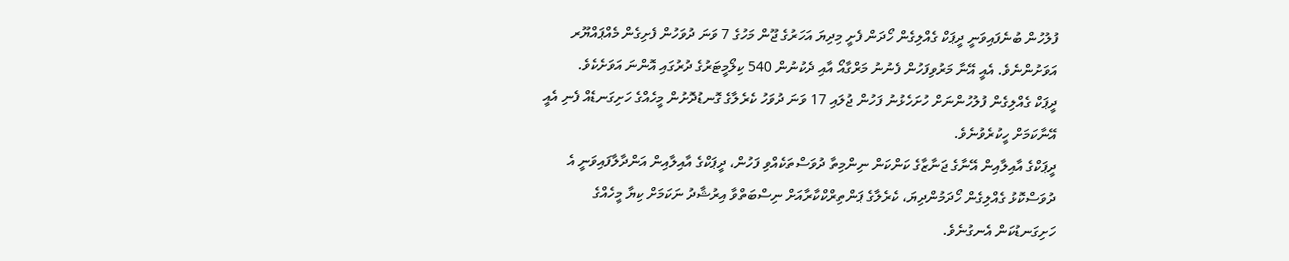ފުލުހުން ބުނެފައިވަނީ ދީޕަކް ގެއްލިގެން ހޯދަން ފެށީ މިދިޔަ އަހަރުގެ ޖޫން މަހުގެ 7 ވަނަ ދުވަހުން ފެށިގެން މެއްޕައްޔޫރ އަވަށުންނެވެ. އެއީ އޭނާ މަރުވިފަހުން ފެނުނު މަރްގާއޯ އާއި ދެކުނުން 540 ކިލޯމީޓަރުގެ ދުރުގައި އޮންނަ އަވަށެކެވެ.
ދީޕަކް ގެއްލިގެން ފުލުހުންނަށް ހުށަހެޅުނު ފަހުން ޖުލައި 17 ވަނަ ދުވަހު ކެރެލާގެ ގޮނޑުދޮށުން މީހެއްގެ ހަށިގަނޑެއް ފެނި އެއީ އޭނާކަމަށް ހީކުރެވުނެވެ.
ދީޕަކްގެ އާއިލާއިން އޭނާގެ ޖަނާޒާގެ ކަންކަން ނިންމިތާ ދުވަސްތަކެއްވި ފަހުން، ދީޕަކްގެ އާއިލާއިން އަންދާލާފައިވަނީ އެ ދުވަސްކޮޅު ގެއްލިގެން ހޯދަމުންދިޔަ، ކެރެލާގެ ޕަންތިރްކްކާރާއަށް ނިސްބަތްވާ އިރުޝާދު ނަކަމަށް ކިޔާ މީހެއްގެ ހަށިގަނޑުކަން އެނގުނެވެ.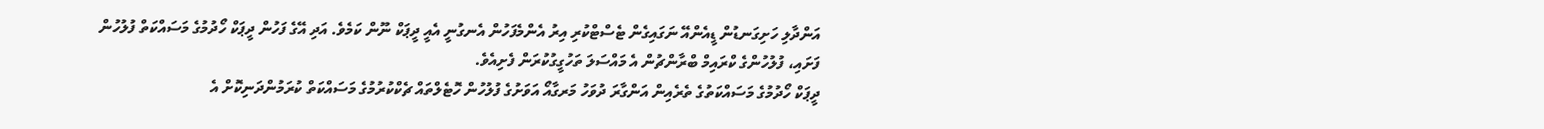އަންދާލި ހަށިގަނޑުން ޑީއެންއޭ ނަގައިގެން ޓެސްޓްކުރި އިރު އެންމެފަހުން އެނގުނީ އެއީ ދީޕަކް ނޫން ކަމެވެ. އަދި އޭގެ ފަހުން ދީޕަކް ހޯދުމުގެ މަސައްކަތް ފުލުހުން ފަށައި، ފުލުހުންގެ ކްރައިމް ބްރާންޗުން އެ މައްސަލަ ތަހުގީގުކުރަން ފެށިއެވެ.
ދީޕަކް ހޯދުމުގެ މަސައްކަތުގެ ތެރެއިން އަންގާރަ ދުވަހު މަރގާއޯ އަވަށުގެ ފުލުހުން ހޮޓެލްތައް ޗެކްކުރުމުގެ މަސައްކަތް ކުރަމުންދަނިކޮށް އެ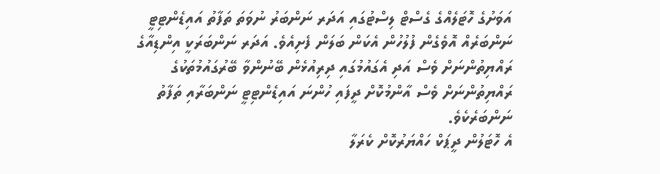އަވަށުގެ ހޮޓަލެއްގެ ގެސްޓް ލިސްޓުގައި އަދަރ ނަންބަރު ނުވަތަ ތަފާތު އައިޑެންޓިޓީ ނަންބަރެއް އޮވެގެން ފުލުހުން އެކަން ބަލަން ފެށިއެވެ. އަދަރ ނަންބަރަކީ އިންޑިއާގެ ރައްޔިތުންނަށް ވެސް އަދި އެގައުމުގައި ދިރިއުޅެން ބޭނުންވާ ބޭރުގައުމުތަކުގެ ރައްޔިތުންނަށް ވެސް އާންމުކޮށް ދީފައި ހުންނަ އައިޑެންޓިޓީ ނަންބަރާއި ތަފާތު ނަންބަރެކެވެ.
އެ ހޮޓަލުން ދީޕަކް ހައްޔަރުކޮށް ކެރަލާ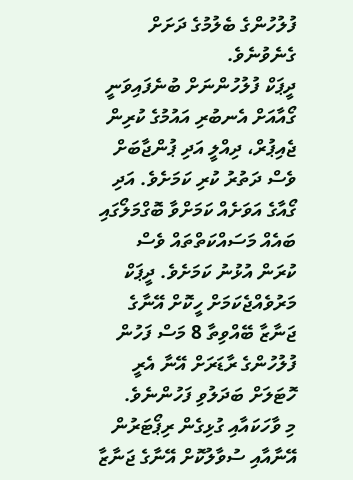ފުލުހުންގެ ބެލުމުގެ ދަށަށް ގެނެވުނެވެ.
ދީޕަކް ފުލުހުންނަށް ބުނެފައިވަނީ ގޯއާއަށް އެނބުރި އައުމުގެ ކުރިން ޖެއިޕުރް، ދިއްލީ އަދި ޕުންޖާބަށް ވެސް ދަތުރު ކުރި ކަމަށެވެ. އަދި ގޯއާގެ އަވަށެއް ކަމަށްވާ ބޮގްމަލޯގައި ބައެއް މަސައްކަތްތައް ވެސް ކުރަން އުޅުނު ކަމަށެވެ. ދީޕަކް މަރުވެއްޖެކަމަށް ހީކޮށް އޭނާގެ ޖަނާޒާ ބޭއްވިތާ 8 މަސް ފަހުން ފުލުހުންގެ ރާޑަރަށް އޭނާ އެރީ ހޮޓަލަށް ބަދަލުވި ފަހުންނެވެ.
މި ވާހަކައާއި ގުޅިގެން ރިޕޯޓަރުން އޭނާއާއި ސުވާލުކޮށް އޭނާގެ ޖަނާޒާ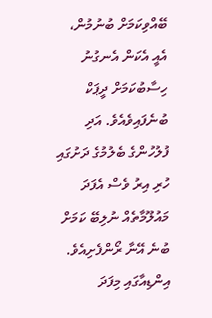ބޭއްވިކަމަށް ބުނުމުން، އެއީ އެކަން އެނގުނު ހިސާބުކަމަށް ދީޕަކް ބުނެފައިވެއެވެ. އަދި ފުލުހުންގެ ބެލުމުގެ ދަށުގައި ހުރި އިރު ވެސް އެފަދަ މައުލޫމާތެއް ނުލިބޭ ކަމަށް ބުނެ އޭނާ ރޯންފެށިއެވެ.
އިންޑިއާގައި މިފަދަ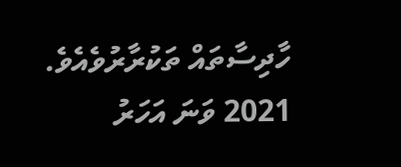ހާދިސާތައް ތަކުރާރުވެއެވެ. 2021 ވަނަ އަހަރު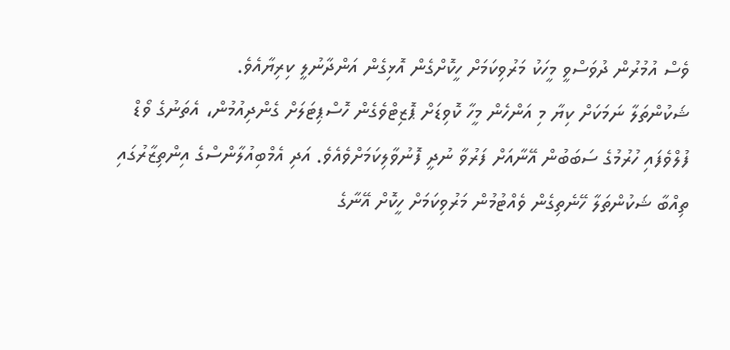ވެސް އުމުރުން ދުވަސްވީ މީހަކު މަރުވިކަމަށް ހީކޮށްގެން އޮޅިގެން އަންދާނުލީ ކިރިޔާއެވެ.
ޝަކުންތަލާ ނަމަކަށް ކިޔާ މި އަންހެން މީހާ ކޮވިޑަށް ޕޮޒިޓްވެގެން ހޮސްޕިޓަލަށް ގެންދިއުމުން، އެތަނުގެ ވޯޑް ފުލްވެފައި ހުރުމުގެ ސަބަބުން އޭނާއަށް ފަރުވާ ނުދީ ފޮނުވާލިކަމަށްވެއެވެ. އަދި އެމްބިއުލާންސްގެ އިންތިޒާރުގައި ތިއްބާ ޝަކުންތަލާ ހޭނެތިގެން ވެއްޓުމުން މަރުވިކަމަށް ހީކޮށް އޭނާގެ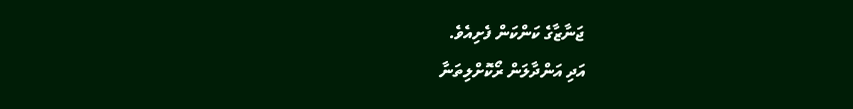ޖަނާޒާގެ ކަންކަން ފެށިއެވެ.
އަދި އަންދާލަން ރޯކޮށްލިތަނާ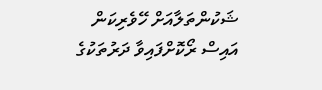ޝަކުންތަލާއަށް ހޭވެރިކަން އައިސް ރޯކޮށްފައިވާ ދަރުތަކުގެ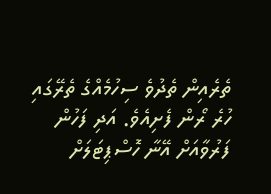ތެރެއިން ތެދުވެ ސިހުމެއްގެ ތެރޭގައި ހުރެ ރޯން ފެށިއެވެ. އަދި ފަހުން ފަރުވާއަށް އޭނާ ހޮސްޕިޓަލަށް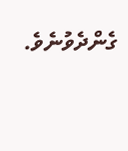ގެންދެވުނެވެ.